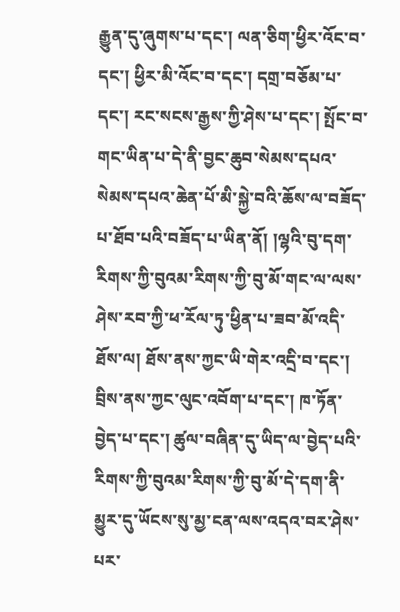རྒྱུན་དུ་ཞུགས་པ་དང་། ལན་ཅིག་ཕྱིར་འོང་བ་དང་། ཕྱིར་མི་འོང་བ་དང་། དགྲ་བཅོམ་པ་དང་། རང་སངས་རྒྱས་ཀྱི་ཤེས་པ་དང་། སྤོང་བ་གང་ཡིན་པ་དེ་ནི་བྱང་ཆུབ་སེམས་དཔའ་སེམས་དཔའ་ཆེན་པོ་མི་སྐྱེ་བའི་ཆོས་ལ་བཟོད་པ་ཐོབ་པའི་བཟོད་པ་ཡིན་ནོ། །ལྷའི་བུ་དག་རིགས་ཀྱི་བུའམ་རིགས་ཀྱི་བུ་མོ་གང་ལ་ལས་ཤེས་རབ་ཀྱི་ཕ་རོལ་ཏུ་ཕྱིན་པ་ཟབ་མོ་འདི་ཐོས་ལ། ཐོས་ནས་ཀྱང་ཡི་གེར་འདྲི་བ་དང་། བྲིས་ནས་ཀྱང་ལུང་འབོག་པ་དང་། ཁ་ཏོན་བྱེད་པ་དང་། ཚུལ་བཞིན་དུ་ཡིད་ལ་བྱེད་པའི་རིགས་ཀྱི་བུའམ་རིགས་ཀྱི་བུ་མོ་དེ་དག་ནི་མྱུར་དུ་ཡོངས་སུ་མྱ་ངན་ལས་འདའ་བར་ཤེས་པར་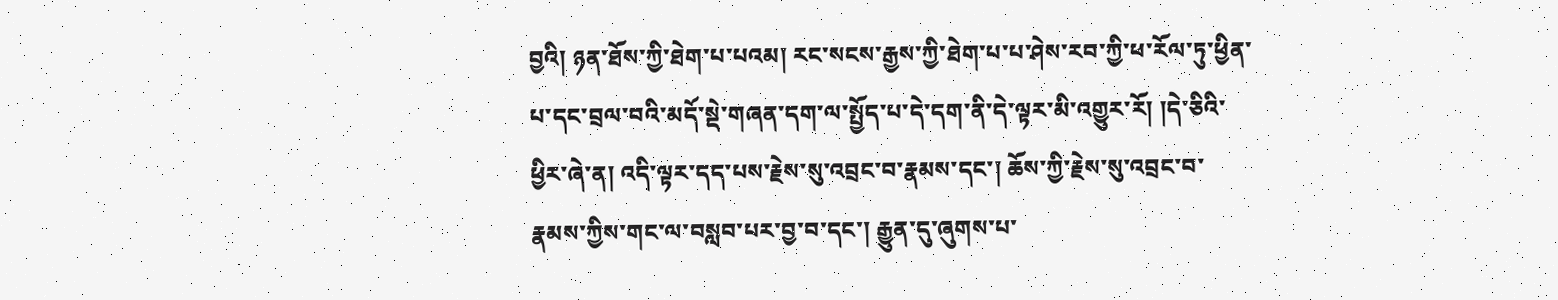བྱའི། ཉན་ཐོས་ཀྱི་ཐེག་པ་པའམ། རང་སངས་རྒྱས་ཀྱི་ཐེག་པ་པ་ཤེས་རབ་ཀྱི་ཕ་རོལ་ཏུ་ཕྱིན་པ་དང་བྲལ་བའི་མདོ་སྡེ་གཞན་དག་ལ་སྤྱོད་པ་དེ་དག་ནི་དེ་ལྟར་མི་འགྱུར་རོ། །དེ་ཅིའི་ཕྱིར་ཞེ་ན། འདི་ལྟར་དད་པས་རྗེས་སུ་འབྲང་བ་རྣམས་དང་། ཆོས་ཀྱི་རྗེས་སུ་འབྲང་བ་རྣམས་ཀྱིས་གང་ལ་བསླབ་པར་བྱ་བ་དང་། རྒྱུན་དུ་ཞུགས་པ་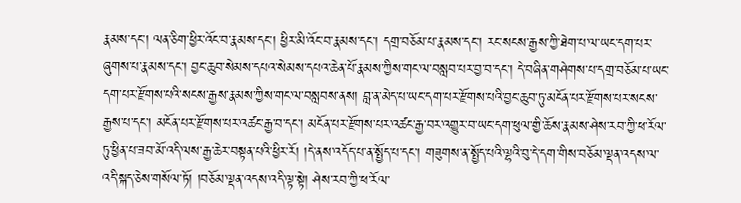རྣམས་དང་། ལན་ཅིག་ཕྱིར་འོང་བ་རྣམས་དང་། ཕྱིར་མི་འོང་བ་རྣམས་དང་། དགྲ་བཅོམ་པ་རྣམས་དང་། རང་སངས་རྒྱས་ཀྱི་ཐེག་པ་ལ་ཡང་དག་པར་ཞུགས་པ་རྣམས་དང་། བྱང་ཆུབ་སེམས་དཔའ་སེམས་དཔའ་ཆེན་པོ་རྣམས་ཀྱིས་གང་ལ་བསླབ་པར་བྱ་བ་དང་། དེ་བཞིན་གཤེགས་པ་དགྲ་བཅོམ་པ་ཡང་དག་པར་རྫོགས་པའི་སངས་རྒྱས་རྣམས་ཀྱིས་གང་ལ་བསླབས་ནས། བླ་ན་མེད་པ་ཡང་དག་པར་རྫོགས་པའི་བྱང་ཆུབ་ཏུ་མངོན་པར་རྫོགས་པར་སངས་རྒྱས་པ་དང་། མངོན་པར་རྫོགས་པར་འཚང་རྒྱ་བ་དང་། མངོན་པར་རྫོགས་པར་འཚང་རྒྱ་བར་འགྱུར་བ་ཡང་དག་ཕུལ་གྱི་ཆོས་རྣམས་ཤེས་རབ་ཀྱི་ཕ་རོལ་ཏུ་ཕྱིན་པ་ཟབ་མོ་འདི་ལས་རྒྱ་ཆེར་བསྟན་པའི་ཕྱིར་རོ། །དེ་ནས་འདོད་པ་ན་སྤྱོད་པ་དང་། གཟུགས་ན་སྤྱོད་པའི་ལྷའི་བུ་དེ་དག་གིས་བཅོམ་ལྡན་འདས་ལ་འདི་སྐད་ཅེས་གསོལ་ཏོ། །བཅོམ་ལྡན་འདས་འདི་ལྟ་སྟེ། ཤེས་རབ་ཀྱི་ཕ་རོལ་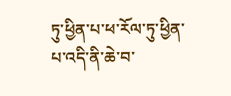ཏུ་ཕྱིན་པ་ཕ་རོལ་ཏུ་ཕྱིན་པ་འདི་ནི་ཆེ་བ་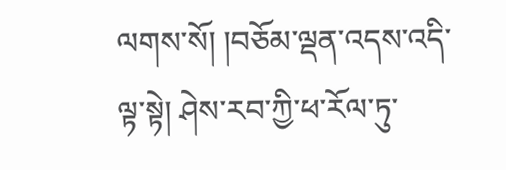ལགས་སོ། །བཅོམ་ལྡན་འདས་འདི་ལྟ་སྟེ། ཤེས་རབ་ཀྱི་ཕ་རོལ་ཏུ་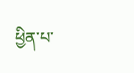ཕྱིན་པ་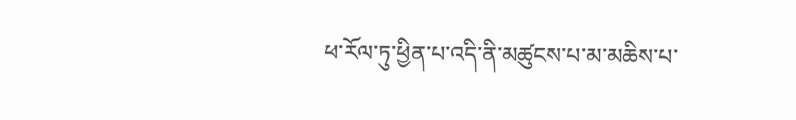ཕ་རོལ་ཏུ་ཕྱིན་པ་འདི་ནི་མཚུངས་པ་མ་མཆིས་པ་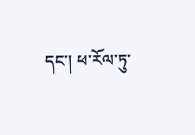དང་། ཕ་རོལ་ཏུ་